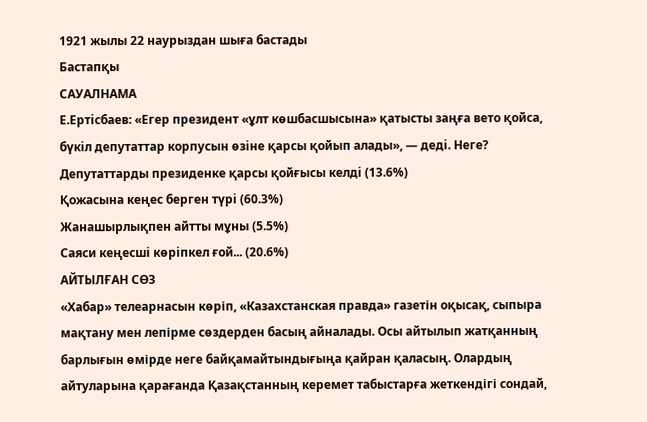1921 жылы 22 наурыздан шыға бастады
Бастапқы
САУАЛНАМА
Е.Ертiсбаев: «Егер президент «ұлт көшбасшысына» қатысты заңға вето қойса, бүкiл депутаттар корпусын өзiне қарсы қойып алады», — дедi. Неге?
Депутаттарды президенке қарсы қойғысы келдi (13.6%)
Қожасына кеңес берген түрi (60.3%)
Жанашырлықпен айтты мұны (5.5%)
Саяси кеңесшi көрiпкел ғой... (20.6%)
АЙТЫЛҒАН СӨЗ
«Хабар» телеарнасын көріп, «Казахстанская правда» газетін оқысақ, сыпыра мақтану мен лепірме сөздерден басың айналады. Осы айтылып жатқанның барлығын өмірде неге байқамайтындығыңа қайран қаласың. Олардың айтуларына қарағанда Қазақстанның керемет табыстарға жеткендігі сондай,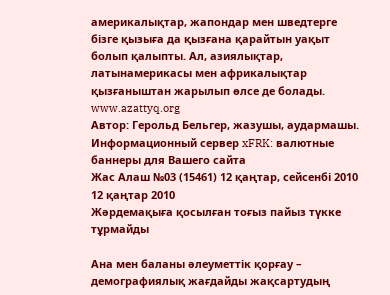америкалықтар, жапондар мен шведтерге бізге қызыға да қызғана қарайтын уақыт болып қалыпты. Ал, азиялықтар, латынамерикасы мен африкалықтар қызғаныштан жарылып өлсе де болады.
www.azattyq.org
Автор: Герольд Бельгер, жазушы, аудармашы.
Информационный сервер xFRK: валютные баннеры для Вашего сайта
Жас Алаш №03 (15461) 12 қаңтар, сейсенбі 2010
12 қаңтар 2010
Жәрдемақыға қосылған тоғыз пайыз түкке тұрмайды

Ана мен баланы әлеуметтiк қорғау – демографиялық жағдайды жақсартудың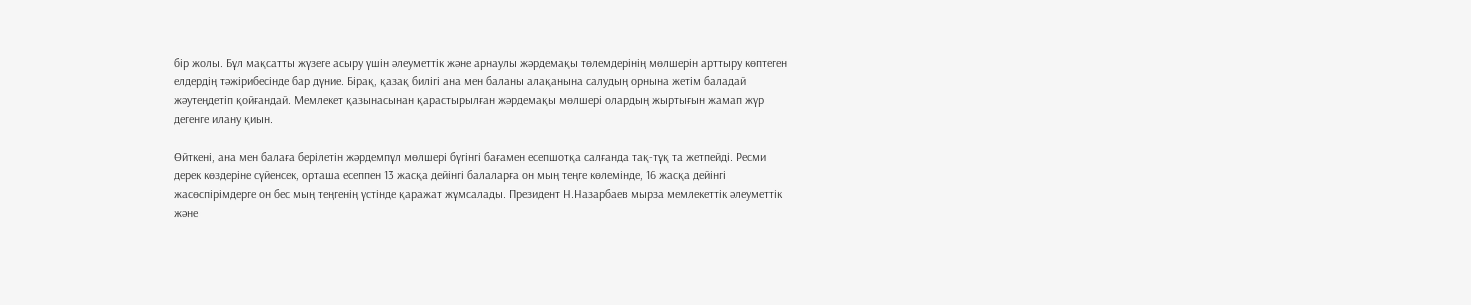бiр жолы. Бұл мақсатты жүзеге асыру үшiн әлеуметтiк және арнаулы жәрдемақы төлемдерiнiң мөлшерiн арттыру көптеген елдердiң тәжiрибесiнде бар дүние. Бiрақ, қазақ билiгi ана мен баланы алақанына салудың орнына жетiм баладай жәутеңдетiп қойғандай. Мемлекет қазынасынан қарастырылған жәрдемақы мөлшерi олардың жыртығын жамап жүр дегенге илану қиын.

Өйткенi, ана мен балаға берiлетiн жәрдемпұл мөлшерi бүгiнгi бағамен есепшотқа салғанда тақ-тұқ та жетпейдi. Ресми дерек көздерiне сүйенсек, орташа есеппен 13 жасқа дейiнгi балаларға он мың теңге көлемiнде, 16 жасқа дейiнгi жасөспiрiмдерге он бес мың теңгенiң үстiнде қаражат жұмсалады. Президент Н.Назарбаев мырза мемлекеттiк әлеуметтiк және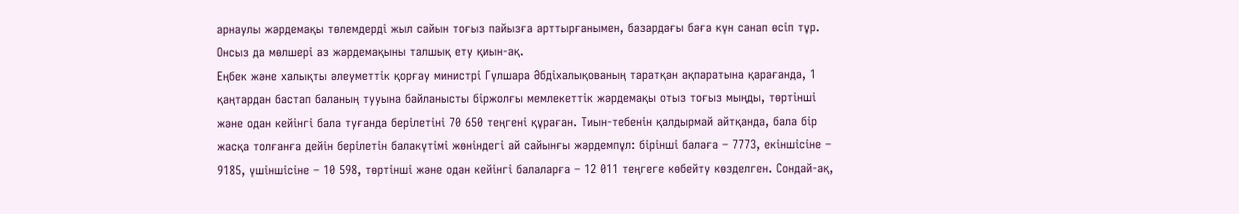арнаулы жәрдемақы төлемдердi жыл сайын тоғыз пайызға арттырғанымен, базардағы баға күн санап өсiп тұр. Онсыз да мөлшерi аз жәрдемақыны талшық ету қиын-ақ.
Еңбек және халықты әлеуметтiк қорғау министрi Гүлшара Әбдiхалықованың таратқан ақпаратына қарағанда, 1 қаңтардан бастап баланың тууына байланысты бiржолғы мемлекеттiк жәрдемақы отыз тоғыз мыңды, төртiншi және одан кейiнгi бала туғанда берiлетiнi 70 650 теңгенi құраған. Тиын-тебенiн қалдырмай айтқанда, бала бiр жасқа толғанға дейiн берiлетiн балакүтiмi жөнiндегi ай сайынғы жәрдемпұл: бiрiншi балаға – 7773, екiншiсiне – 9185, үшiншiсiне – 10 598, төртiншi және одан кейiнгi балаларға – 12 011 теңгеге көбейту көзделген. Сондай-ақ,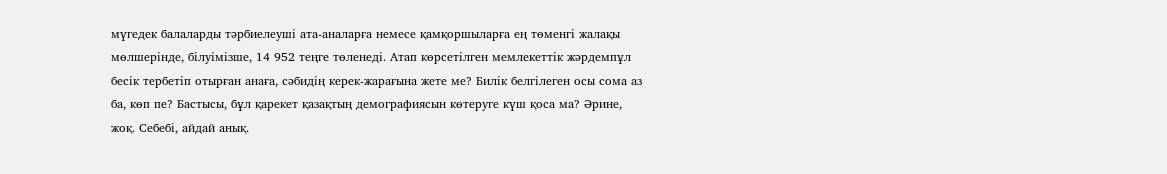мүгедек балаларды тәрбиелеушi ата-аналарға немесе қамқоршыларға ең төменгi жалақы мөлшерiнде, бiлуiмiзше, 14 952 теңге төленедi. Атап көрсетiлген мемлекеттiк жәрдемпұл бесiк тербетiп отырған анаға, сәбидiң керек-жарағына жете ме? Билiк белгiлеген осы сома аз ба, көп пе? Бастысы, бұл қарекет қазақтың демографиясын көтеруге күш қоса ма? Әрине, жоқ. Себебi, айдай анық.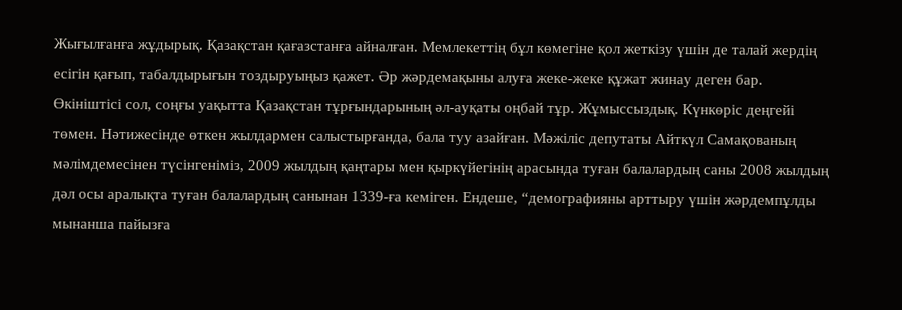Жығылғанға жұдырық. Қазақстан қағазстанға айналған. Мемлекеттiң бұл көмегiне қол жеткiзу үшiн де талай жердiң есiгiн қағып, табалдырығын тоздыруыңыз қажет. Әр жәрдемақыны алуға жеке-жеке құжат жинау деген бар.
Өкiнiштiсi сол, соңғы уақытта Қазақстан тұрғындарының әл-ауқаты оңбай тұр. Жұмыссыздық. Күнкөрiс деңгейi төмен. Нәтижесiнде өткен жылдармен салыстырғанда, бала туу азайған. Мәжiлiс депутаты Айткүл Самақованың мәлiмдемесiнен түсiнгенiмiз, 2009 жылдың қаңтары мен қыркүйегiнiң арасында туған балалардың саны 2008 жылдың дәл осы аралықта туған балалардың санынан 1339-ға кемiген. Ендеше, “демографияны арттыру үшiн жәрдемпұлды мынанша пайызға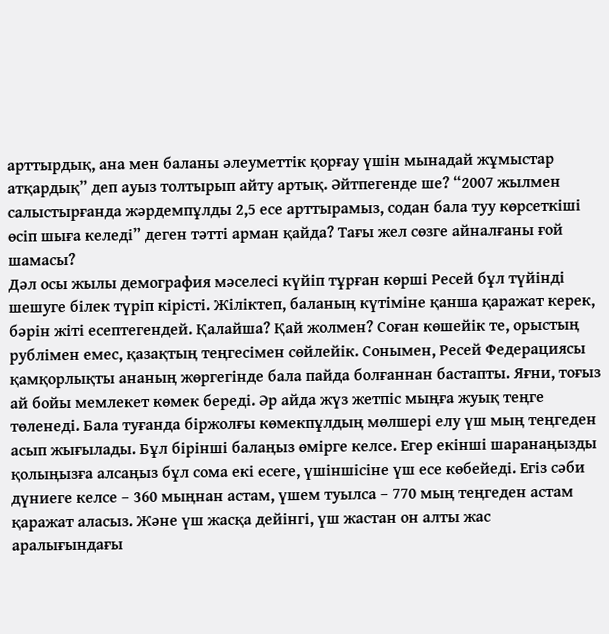арттырдық, ана мен баланы әлеуметтiк қорғау үшiн мынадай жұмыстар атқардық” деп ауыз толтырып айту артық. Әйтпегенде ше? “2007 жылмен салыстырғанда жәрдемпұлды 2,5 есе арттырамыз, содан бала туу көрсеткiшi өсiп шыға келедi” деген тәттi арман қайда? Тағы жел сөзге айналғаны ғой шамасы?
Дәл осы жылы демография мәселесi күйiп тұрған көршi Ресей бұл түйiндi шешуге бiлек түрiп кiрiстi. Жiлiктеп, баланың күтiмiне қанша қаражат керек, бәрiн жiтi есептегендей. Қалайша? Қай жолмен? Соған көшейiк те, орыстың рублiмен емес, қазақтың теңгесiмен сөйлейiк. Сонымен, Ресей Федерациясы қамқорлықты ананың жөргегiнде бала пайда болғаннан бастапты. Яғни, тоғыз ай бойы мемлекет көмек бередi. Әр айда жүз жетпiс мыңға жуық теңге төленедi. Бала туғанда бiржолғы көмекпұлдың мөлшерi елу үш мың теңгеден асып жығылады. Бұл бiрiншi балаңыз өмiрге келсе. Егер екiншi шаранаңызды қолыңызға алсаңыз бұл сома екi есеге, үшiншiсiне үш есе көбейедi. Егiз сәби дүниеге келсе – 360 мыңнан астам, үшем туылса – 770 мың теңгеден астам қаражат аласыз. Және үш жасқа дейiнгi, үш жастан он алты жас аралығындағы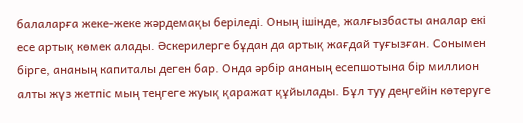балаларға жеке-жеке жәрдемақы берiледi. Оның iшiнде, жалғызбасты аналар екi есе артық көмек алады. Әскерилерге бұдан да артық жағдай туғызған. Сонымен бiрге, ананың капиталы деген бар. Онда әрбiр ананың есепшотына бiр миллион алты жүз жетпiс мың теңгеге жуық қаражат құйылады. Бұл туу деңгейiн көтеруге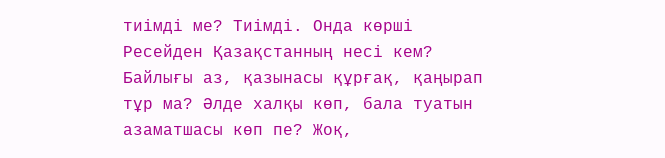тиiмдi ме? Тиiмдi. Онда көршi Ресейден Қазақстанның несi кем? Байлығы аз, қазынасы құрғақ, қаңырап тұр ма? Әлде халқы көп, бала туатын азаматшасы көп пе? Жоқ,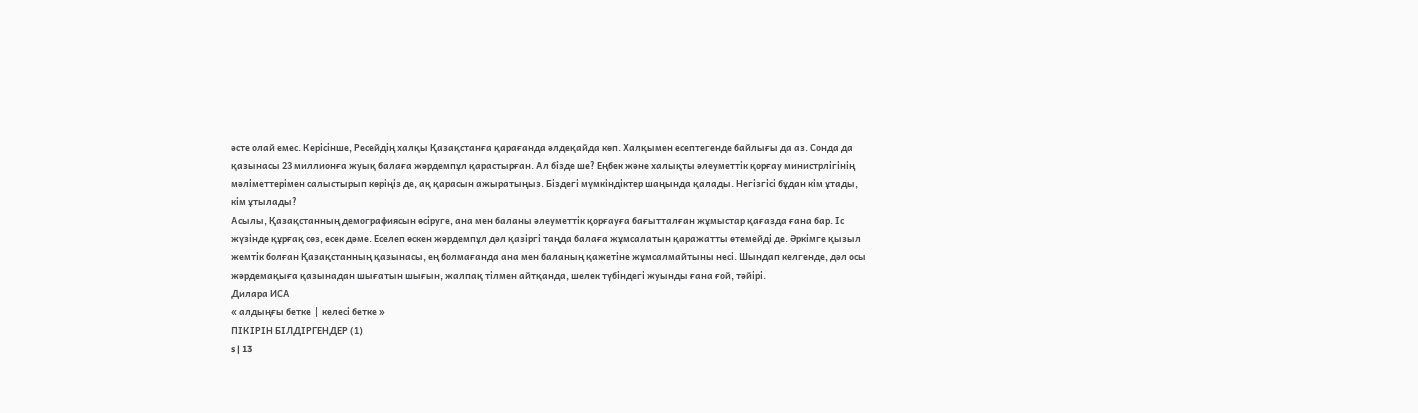әсте олай емес. Керiсiнше, Ресейдiң халқы Қазақстанға қарағанда әлдеқайда көп. Халқымен есептегенде байлығы да аз. Сонда да қазынасы 23 миллионға жуық балаға жәрдемпұл қарастырған. Ал бiзде ше? Еңбек және халықты әлеуметтiк қорғау министрлiгiнiң мәлiметтерiмен салыстырып көрiңiз де, ақ қарасын ажыратыңыз. Бiздегi мүмкiндiктер шаңында қалады. Негiзгiсi бұдан кiм ұтады, кiм ұтылады?
Асылы, Қазақстанның демографиясын өсiруге, ана мен баланы әлеуметтiк қорғауға бағытталған жұмыстар қағазда ғана бар. Iс жүзiнде құрғақ сөз, есек дәме. Еселеп өскен жәрдемпұл дәл қазiргi таңда балаға жұмсалатын қаражатты өтемейдi де. Әркiмге қызыл жемтiк болған Қазақстанның қазынасы, ең болмағанда ана мен баланың қажетiне жұмсалмайтыны несi. Шындап келгенде, дәл осы жәрдемақыға қазынадан шығатын шығын, жалпақ тiлмен айтқанда, шелек түбiндегi жуынды ғана ғой, тәйiрi.
Дилара ИСА
« алдыңғы бетке  |  келесі бетке »
ПІКІРІН БІЛДІРГЕНДЕР (1)
s | 13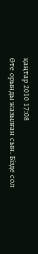қаңтар 2010 17:08
Өте орынды жазылған сын. Бізде сол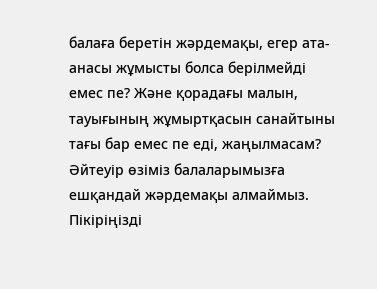балаға беретін жәрдемақы, егер ата-анасы жұмысты болса берілмейді емес пе? Және қорадағы малын, тауығының жұмыртқасын санайтыны тағы бар емес пе еді, жаңылмасам? Әйтеуір өзіміз балаларымызға ешқандай жәрдемақы алмаймыз.
Пікіріңізді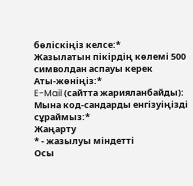бөліскіңіз келсе:*
Жазылатын пікірдің көлемі 500 символдан аспауы керек
Аты-жөніңіз:*
E-Mail (сайтта жарияланбайды):
Мына код-сандарды енгізуіңізді сұраймыз:*
Жаңарту
* - жазылуы міндетті
Осы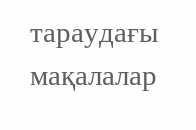тараудағы мақалалар